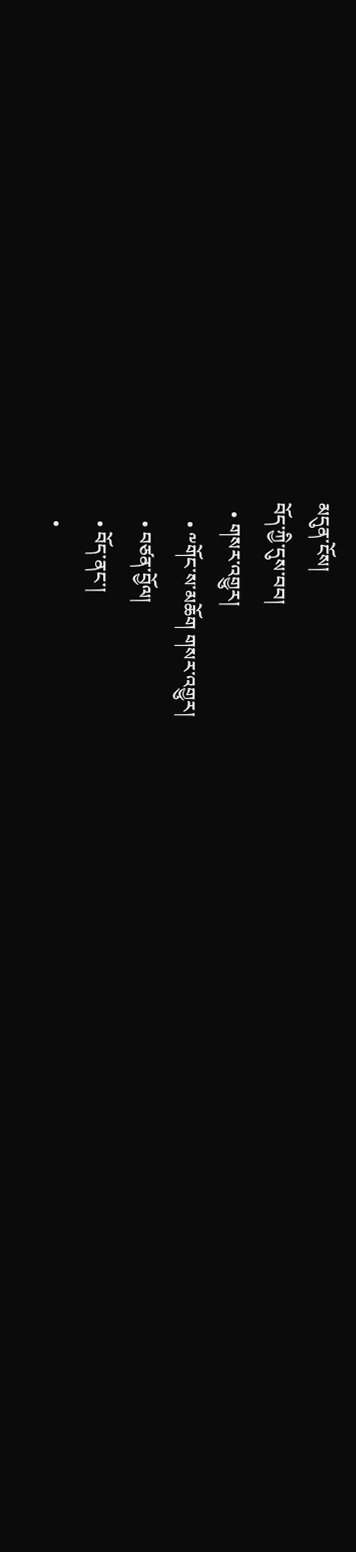མདུན་ངོས།
བོད་ཀྱི་དུས་བབ།
  • གསར་འགྱུར།
    • ༸གོང་ས་མཆོག གསར་འགྱུར།
    • བཙན་བྱོལ།
    • བོད་ནང་།
    •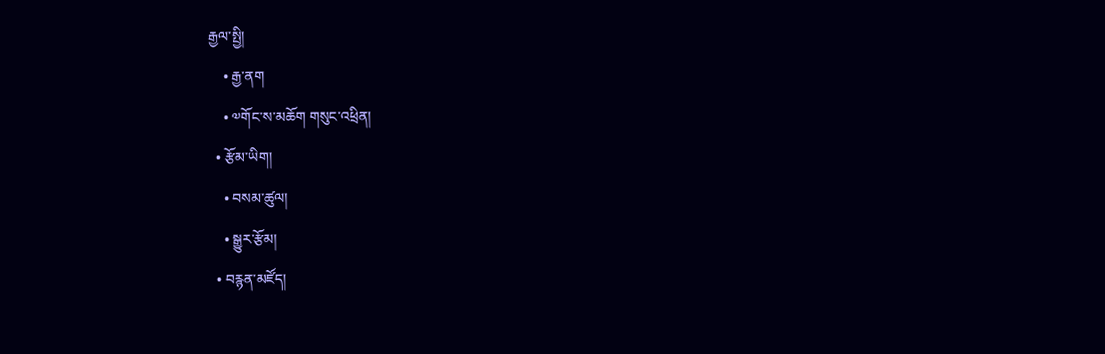རྒྱལ་སྤྱི།
    • རྒྱ་ནག
    • ༧གོང་ས་མཆོག གསུང་འཕྲིན།
  • རྩོམ་ཡིག།
    • བསམ་ཚུལ།
    • སྒྱུར་རྩོམ།
  • བརྙན་མཛོད།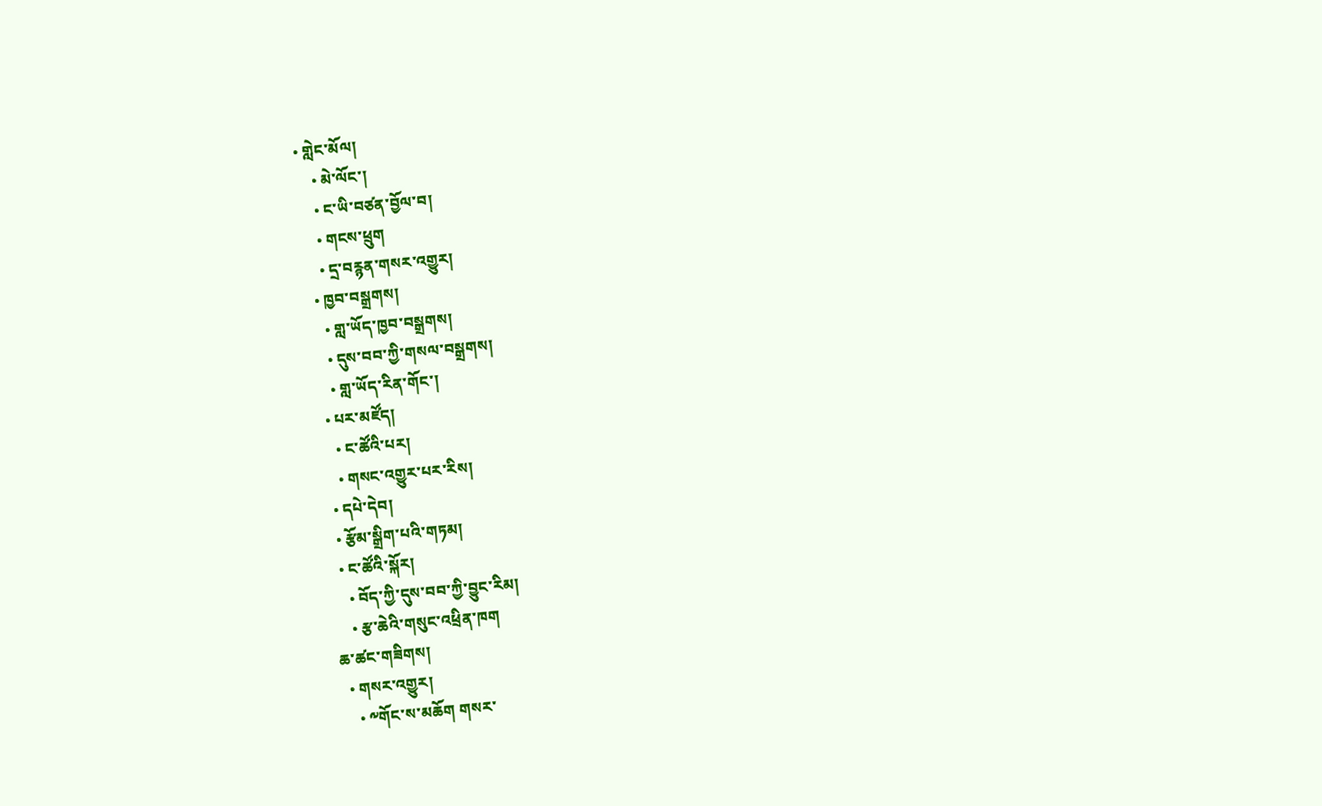• གླེང་མོལ།
    • མེ་ལོང་།
    • ང་ཡི་བཙན་བྱོལ་བ།
    • གངས་ཕྲུག
    • དྲ་བརྙན་གསར་འགྱུར།
  • ཁྱབ་བསྒྲགས།
    • གླ་ཡོད་ཁྱབ་བསྒྲགས།
    • དུས་བབ་ཀྱི་གསལ་བསྒྲགས།
    • གླ་ཡོད་རིན་གོང་།
  • པར་མཛོད།
    • ང་ཚོའི་པར།
    • གསང་འགྱུར་པར་རིས།
  • དཔེ་དེབ།
  • རྩོམ་སྒྲིག་པའི་གཏམ།
  • ང་ཚོའི་སྐོར།
    • བོད་ཀྱི་དུས་བབ་ཀྱི་བྱུང་རིམ།
    • རྩ་ཆེའི་གསུང་འཕྲིན་ཁག
ཆ་ཚང་གཟིགས།
  • གསར་འགྱུར།
    • ༸གོང་ས་མཆོག གསར་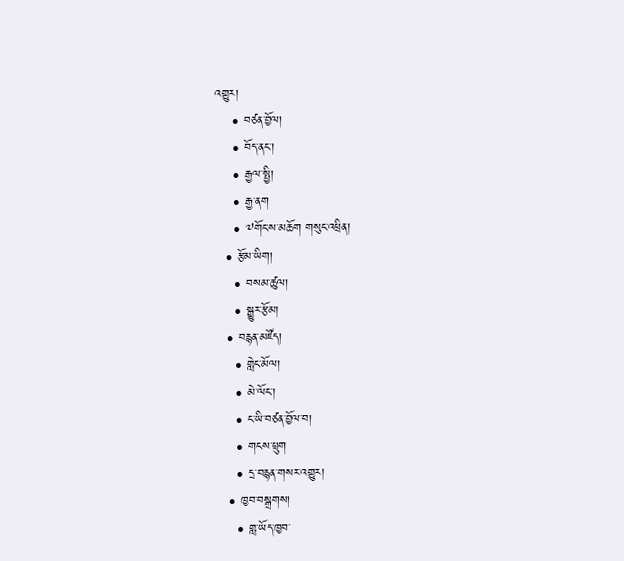འགྱུར།
    • བཙན་བྱོལ།
    • བོད་ནང་།
    • རྒྱལ་སྤྱི།
    • རྒྱ་ནག
    • ༧གོང་ས་མཆོག གསུང་འཕྲིན།
  • རྩོམ་ཡིག།
    • བསམ་ཚུལ།
    • སྒྱུར་རྩོམ།
  • བརྙན་མཛོད།
    • གླེང་མོལ།
    • མེ་ལོང་།
    • ང་ཡི་བཙན་བྱོལ་བ།
    • གངས་ཕྲུག
    • དྲ་བརྙན་གསར་འགྱུར།
  • ཁྱབ་བསྒྲགས།
    • གླ་ཡོད་ཁྱབ་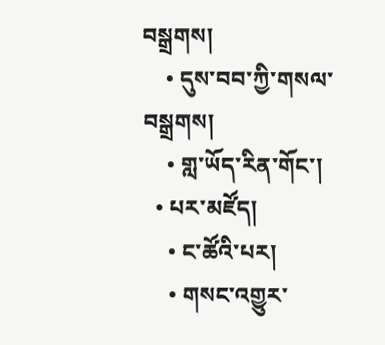བསྒྲགས།
    • དུས་བབ་ཀྱི་གསལ་བསྒྲགས།
    • གླ་ཡོད་རིན་གོང་།
  • པར་མཛོད།
    • ང་ཚོའི་པར།
    • གསང་འགྱུར་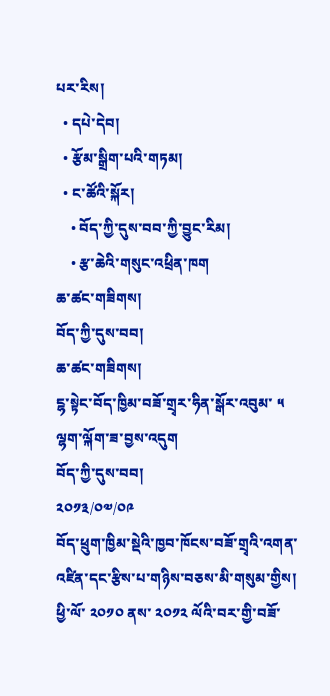པར་རིས།
  • དཔེ་དེབ།
  • རྩོམ་སྒྲིག་པའི་གཏམ།
  • ང་ཚོའི་སྐོར།
    • བོད་ཀྱི་དུས་བབ་ཀྱི་བྱུང་རིམ།
    • རྩ་ཆེའི་གསུང་འཕྲིན་ཁག
ཆ་ཚང་གཟིགས།
བོད་ཀྱི་དུས་བབ།
ཆ་ཚང་གཟིགས།
ངྷ་སྟེང་བོད་ཁྱིམ་བཟོ་གྲྭར་ཧིན་སྒོར་འབུམ་ ༥ ལྷག་ལྐོག་ཟ་བྱས་འདུག
བོད་ཀྱི་དུས་བབ།
༢༠༡༣/༠༧/༠༩
བོད་ཕྲུག་ཁྱིམ་སྡེའི་ཁྱབ་ཁོངས་བཟོ་གྲྭའི་འགན་འཛིན་དང་རྩིས་པ་གཉིས་བཅས་མི་གསུམ་གྱིས། ཕྱི་ལོ་ ༢༠༡༠ ནས་ ༢༠༡༢ ལོའི་བར་གྱི་བཟོ་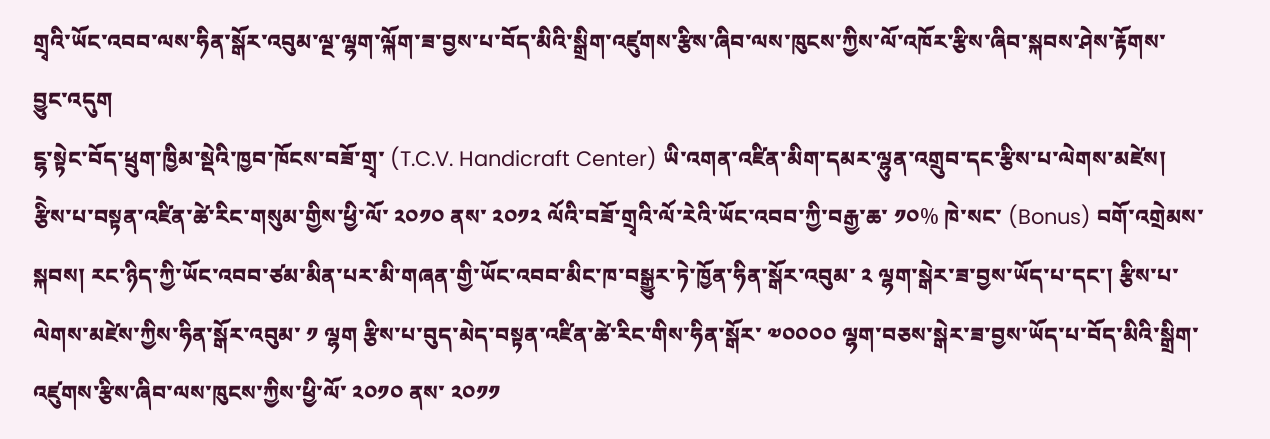གྲྭའི་ཡོང་འབབ་ལས་ཧིན་སྒོར་འབུམ་ལྔ་ལྷག་ལྐོག་ཟ་བྱས་པ་བོད་མིའི་སྒྲིག་འཛུགས་རྩིས་ཞིབ་ལས་ཁུངས་ཀྱིས་ལོ་འཁོར་རྩིས་ཞིབ་སྐབས་ཤེས་རྟོགས་བྱུང་འདུག
ངྷ་སྟེང་བོད་ཕྲུག་ཁྱིམ་སྡེའི་ཁྱབ་ཁོངས་བཟོ་གྲྭ་ (T.C.V. Handicraft Center) ཡི་འགན་འཛིན་མིག་དམར་ལྷུན་འགྲུབ་དང་རྩིས་པ་ལེགས་མཛེས། རྩིེས་པ་བསྟན་འཛིན་ཚེ་རིང་གསུམ་གྱིས་ཕྱི་ལོ་ ༢༠༡༠ ནས་ ༢༠༡༢ ལོའི་བཟོ་གྲྭའི་ལོ་རེའི་ཡོང་འབབ་ཀྱི་བརྒྱ་ཆ་ ༡༠% ཁེ་སང་ (Bonus) བགོ་འགྲེམས་སྐབས། རང་ཉིད་ཀྱི་ཡོང་འབབ་ཙམ་མིན་པར་མི་གཞན་གྱི་ཡོང་འབབ་མིང་ཁ་བསྒྱུར་ཏེ་ཁྱོན་ཧིན་སྒོར་འབུམ་ ༢ ལྷག་སྒེར་ཟ་བྱས་ཡོད་པ་དང་། རྩིས་པ་ལེགས་མཛེས་ཀྱིས་ཧིན་སྒོར་འབུམ་ ༡ ལྷག རྩིས་པ་བུད་མེད་བསྟན་འཛིན་ཚེ་རིང་གིས་ཧིན་སྒོར་ ༧༠༠༠༠ ལྷག་བཅས་སྒེར་ཟ་བྱས་ཡོད་པ་བོད་མིའི་སྒྲིག་འཛུགས་རྩིས་ཞིབ་ལས་ཁུངས་ཀྱིས་ཕྱི་ལོ་ ༢༠༡༠ ནས་ ༢༠༡༡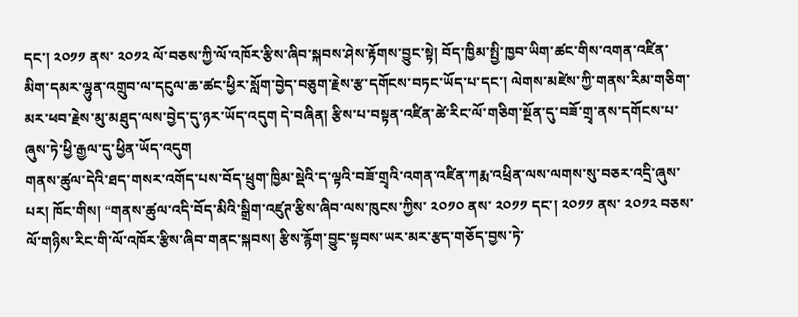དང་། ༢༠༡༡ ནས་ ༢༠༡༢ ལོ་བཅས་ཀྱི་ལོ་འཁོར་རྩིས་ཞིབ་སྐབས་ཤེས་རྟོགས་བྱུང་སྟེ། བོད་ཁྱིམ་སྤྱི་ཁྱབ་ཡིག་ཚང་གིས་འགན་འཛིན་མིག་དམར་ལྷུན་འགྲུབ་ལ་དངུལ་ཆ་ཚང་ཕྱིར་སློག་བྱེད་བཅུག་རྗེས་རྩ་དགོངས་བཏང་ཡོད་པ་དང་། ལེགས་མཛེས་ཀྱི་གནས་རིམ་གཅིག་མར་ཕབ་རྗེས་མུ་མཐུད་ལས་བྱེད་དུ་ཉར་ཡོད་འདུག དེ་བཞིན། རྩིས་པ་བསྟན་འཛིན་ཚེ་རིང་ལོ་གཅིག་སྔོན་དུ་བཟོ་གྲྭ་ནས་དགོངས་པ་ཞུས་ཏེ་ཕྱི་རྒྱལ་དུ་ཕྱིན་ཡོད་འདུག
གནས་ཚུལ་དེའི་ཐད་གསར་འགོད་པས་བོད་ཕྲུག་ཁྱིམ་སྡེའི་ད་ལྟའི་བཟོ་གྲྭའི་འགན་འཛིན་ཀརྨ་འཕྲིན་ལས་ལགས་སུ་བཅར་འདྲི་ཞུས་པར། ཁོང་གིས། “གནས་ཚུལ་འདི་བོད་མིའི་སྒྲིག་འཛུཊ་རྩིས་ཞིབ་ལས་ཁུངས་ཀྱིས་ ༢༠༡༠ ནས་ ༢༠༡༡ དང་། ༢༠༡༡ ནས་ ༢༠༡༢ བཅས་ལོ་གཉིས་རིང་གི་ལོ་འཁོར་རྩིས་ཞིབ་གནང་སྐབས། རྩིས་རྙོག་བྱུང་སྟབས་ཡར་མར་རྩད་གཅོད་བྱས་ཏེ་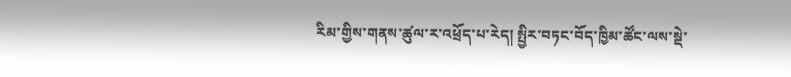རིམ་གྱིས་གནས་ཚུལ་ར་འཕྲོད་པ་རེད། སྤྱིར་བཏང་བོད་ཁྱིམ་ཚོང་ལས་སྡེ་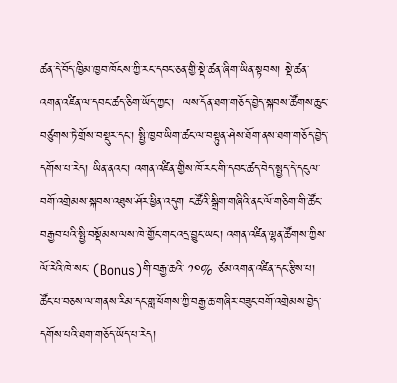ཚན་དེ་བོད་ཁྱིམ་ཁྱབ་ཁོངས་ཀྱི་རང་དབང་ཅན་གྱི་སྡེ་ཚན་ཞིག་ཡིན་སྟབས། སྡེ་ཚན་འགན་འཛིན་ལ་དབང་ཚད་ཅིག་ཡོད་ཀྱང་།  ལས་དོན་ཐག་གཅོད་བྱེད་སྐབས་ཚོགས་ཆུང་བཙུགས་ཏེ་གྲོས་བསྡུར་དང་། སྤྱི་ཁྱབ་ཡིག་ཚང་ལ་བསྟུན་ཤེས་ཐོག་ནས་ཐག་གཅོད་བྱེད་དགོས་པ་རེད། ཡིན་ནའང་། འགན་འཛིན་གྱིས་ཁོ་རང་གི་དབང་ཚད་བེད་སྤྱད་དེ་དངུལ་བགོ་འགྲེམས་སྐབས་འཐུས་ཤོར་ཕྱིན་འདུག ང་ཚོའི་སྒྲིག་གཞིའི་ནང་ལོ་གཅིག་གི་ཚོང་བརྒྱབ་པའི་སྤྱི་བསྡོམས་ལས་ཁེ་གྱོང་གང་འདྲ་བྱུང་ཡང་། འགན་འཛིན་ལྷན་ཚོགས་ཀྱིས་ལོ་རེའི་ཁེ་སང་ (Bonus)གི་བརྒྱ་ཆའི་ ༡༠% ཙམ་འགན་འཛིན་དང་རྩིས་པ། ཚོང་པ་བཅས་ལ་གནས་རིམ་དང་གླ་ཕོགས་ཀྱི་བརྒྱ་ཆ་གཞིར་བཟུང་བགོ་འགྲེམས་བྱེད་དགོས་པའི་ཐག་གཅོད་ཡོད་པ་རེད།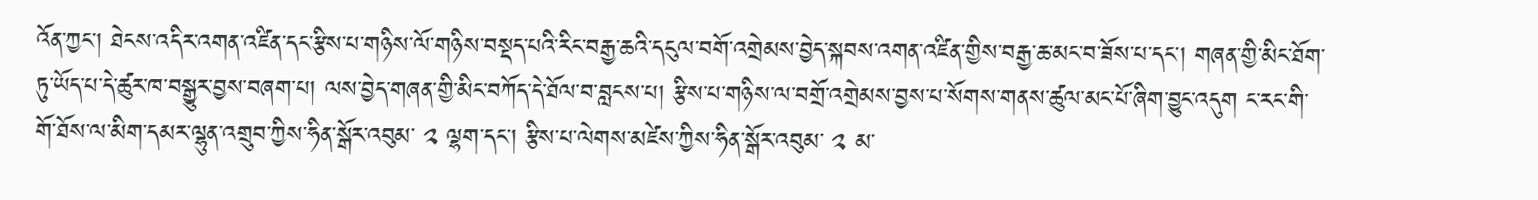འོན་ཀྱང་། ཐེངས་འདིར་འགན་འཛིན་དང་རྩིས་པ་གཉིས་ལོ་གཉིས་བསྡད་པའི་རིང་བརྒྱ་ཆའི་དངུལ་བགོ་འགྲེམས་བྱེད་སྐབས་འགན་འཛིན་གྱིས་བརྒྱ་ཆ་མང་བ་ཟོས་པ་དང་། གཞན་གྱི་མིང་ཐོག་ཏུ་ཡོད་པ་དེ་ཚུར་ཁ་བསྒྱུར་བྱས་བཞག་པ། ལས་བྱེད་གཞན་གྱི་མིང་བཀོད་དེ་ཐོལ་བ་བླངས་པ། རྩིས་པ་གཉིས་ལ་བགྲོ་འགྲེམས་བྱས་པ་སོགས་གནས་ཚུལ་མང་པོ་ཞིག་བྱུང་འདུག ང་རང་གི་གོ་ཐོས་ལ་མིག་དམར་ལྷུན་འགྲུབ་ཀྱིས་ཧིན་སྒོར་འབུམ་ ༢ ལྷག་དང་། རྩིས་པ་ལེགས་མཛེས་ཀྱིས་ཧིན་སྒོར་འབུམ་ ༢ མ་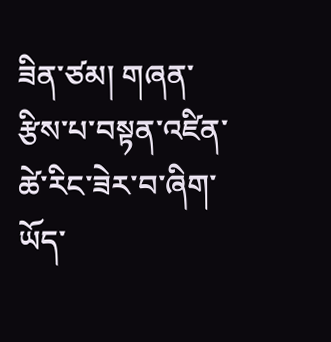ཟིན་ཙམ། གཞན་རྩིས་པ་བསྟན་འཛིན་ཚེ་རིང་ཟེར་བ་ཞིག་ཡོད་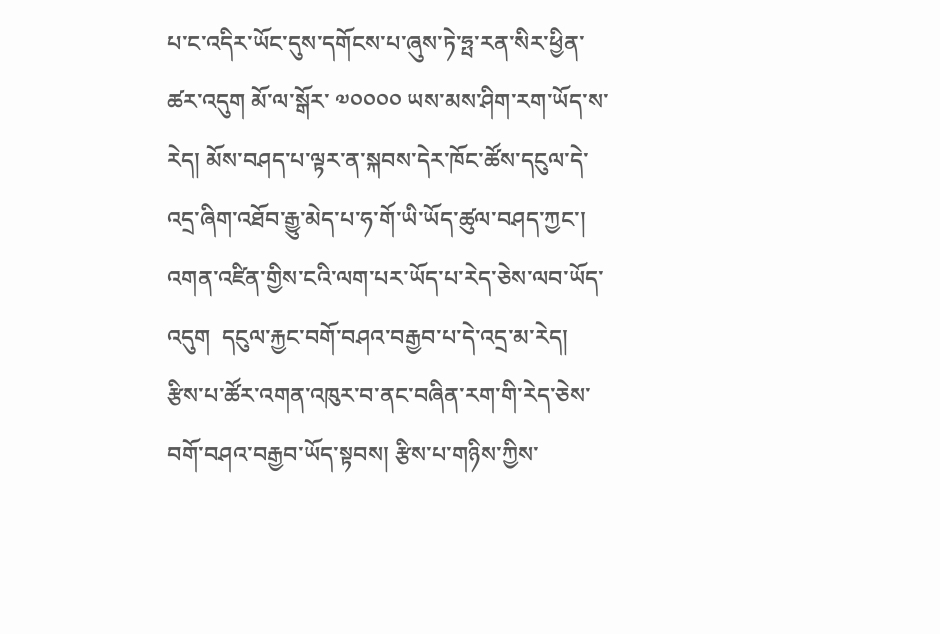པ་ང་འདིར་ཡོང་དུས་དགོངས་པ་ཞུས་ཏེ་ཧྤ་རན་སིར་ཕྱིན་ཚར་འདུག མོ་ལ་སྒོར་ ༧༠༠༠༠ ཡས་མས་ཤིག་རག་ཡོད་ས་རེད། མོས་བཤད་པ་ལྟར་ན་སྐབས་དེར་ཁོང་ཚོས་དངུལ་དེ་འདྲ་ཞིག་འཐོབ་རྒྱུ་མེད་པ་ཧ་གོ་ཡི་ཡོད་ཚུལ་བཤད་ཀྱང་། འགན་འཛིན་གྱིས་ངའི་ལག་པར་ཡོད་པ་རེད་ཅེས་ལབ་ཡོད་འདུག  དངུལ་རྐྱང་བགོ་བཤའ་བརྒྱབ་པ་དེ་འདྲ་མ་རེད། རྩིས་པ་ཚོར་འགན་འཁུར་བ་ནང་བཞིན་རག་གི་རེད་ཅེས་བགོ་བཤའ་བརྒྱབ་ཡོད་སྟབས། རྩིས་པ་གཉིས་ཀྱིས་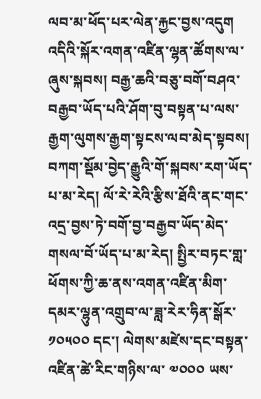ལབ་མ་ཕོད་པར་ལེན་རྐྱང་བྱས་འདུག འདིའི་སྐོར་འགན་འཛིན་ལྷན་ཚོགས་ལ་ཞུས་སྐབས། བརྒྱ་ཆའི་བཅུ་བགོ་བཤའ་བརྒྱབ་ཡོད་པའི་ཤོག་བུ་བསྟན་པ་ལས་རྒྱག་ལུགས་རྒྱག་སྟངས་ལབ་མེད་སྟབས། བཀག་སྡོམ་བྱེད་རྒྱུའི་གོ་སྐབས་རག་ཡོད་པ་མ་རེད། ལོ་རེ་རེའི་རྩིས་ཐོའི་ནང་གང་འདྲ་བྱས་ཏེ་བགོ་བྱ་བརྒྱབ་ཡོད་མེད་གསལ་བོ་ཡོད་པ་མ་རེད། སྤྱིར་བཏང་གླ་ཕོགས་ཀྱི་ཆ་ནས་འགན་འཛིན་མིག་དམར་ལྷུན་འགྲུབ་ལ་ཟླ་རེར་ཧིན་སྒོར་ ༡༠༥༠༠ དང་། ལེགས་མཛེས་དང་བསྟན་འཛིན་ཚེ་རིང་གཉིས་ལ་ ༧༠༠༠ ཡས་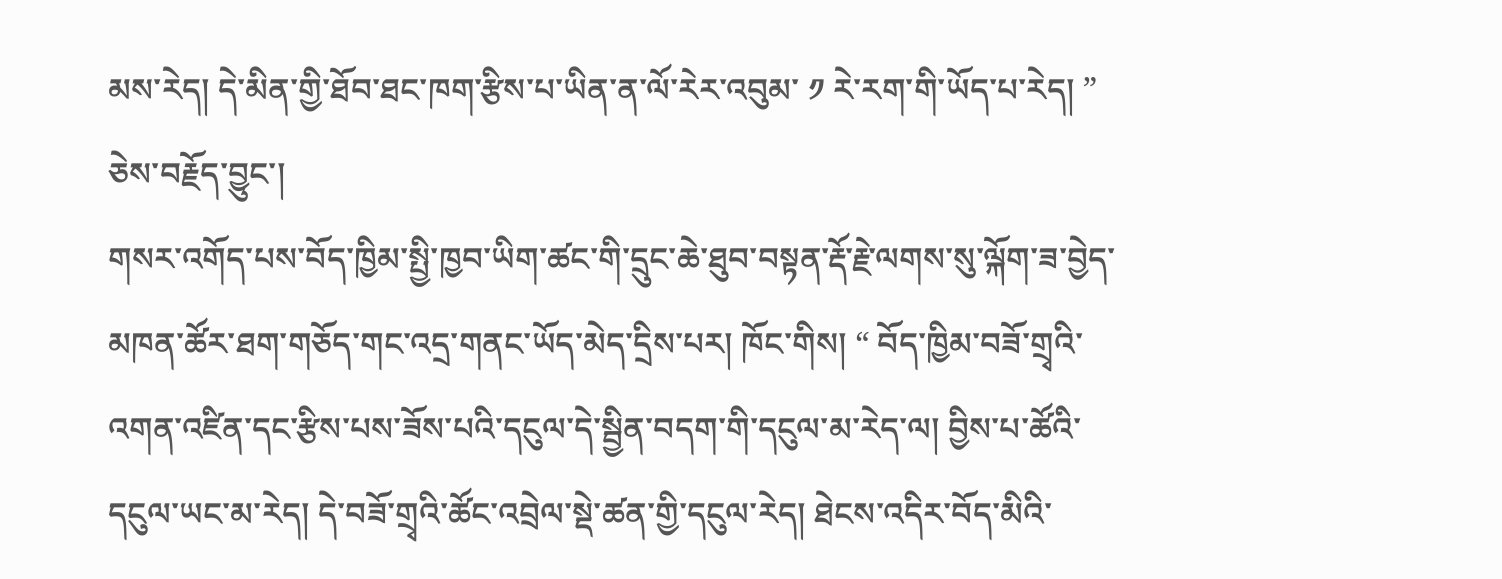མས་རེད། དེ་མིན་གྱི་ཐོབ་ཐང་ཁག་རྩིས་པ་ཡིན་ན་ལོ་རེར་འབུམ་ ༡ རེ་རག་གི་ཡོད་པ་རེད། ” ཅེས་བརྗོད་བྱུང་།
གསར་འགོད་པས་བོད་ཁྱིམ་སྤྱི་ཁྱབ་ཡིག་ཚང་གི་དྲུང་ཆེ་ཐུབ་བསྟན་རྡོ་རྗེ་ལགས་སུ་ལྐོག་ཟ་བྱེད་མཁན་ཚོར་ཐག་གཅོད་གང་འདྲ་གནང་ཡོད་མེད་དྲིས་པར། ཁོང་གིས། “ བོད་ཁྱིམ་བཟོ་གྲྭའི་འགན་འཛིན་དང་རྩིས་པས་ཟོས་པའི་དངུལ་དེ་སྦྱིན་བདག་གི་དངུལ་མ་རེད་ལ། བྱིས་པ་ཚོའི་དངུལ་ཡང་མ་རེད། དེ་བཟོ་གྲྭའི་ཚོང་འབྲེལ་སྡེ་ཚན་གྱི་དངུལ་རེད། ཐེངས་འདིར་བོད་མིའི་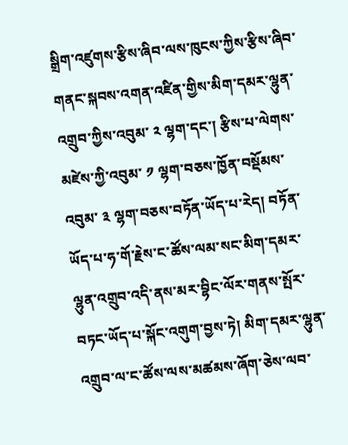སྒྲིག་འཛུགས་རྩིས་ཞིབ་ལས་ཁུངས་ཀྱིས་རྩིས་ཞིབ་གནང་སྐབས་འགན་འཛིན་གྱིས་མིག་དམར་ལྷུན་འགྲུབ་ཀྱིས་འབུམ་ ༢ ལྷག་དང་། རྩིས་པ་ལེགས་མཛེས་ཀྱི་འབུམ་ ༡ ལྷག་བཅས་ཁྱོན་བསྡོམས་འབུམ་ ༣ ལྷག་བཅས་བཏོན་ཡོད་པ་རེད། བཏོན་ཡོད་པ་ཧ་གོ་རྗེས་ང་ཚོས་ལམ་སང་མིག་དམར་ལྷུན་འགྲུབ་འདི་ནས་མར་བྷིང་ལོར་གནས་སྤོར་བཏང་ཡོད་པ་སྐོང་འགུག་བྱས་ཏེ། མིག་དམར་ལྷུན་འགྲུབ་ལ་ང་ཚོས་ལས་མཚམས་ཞོག་ཅེས་ལབ་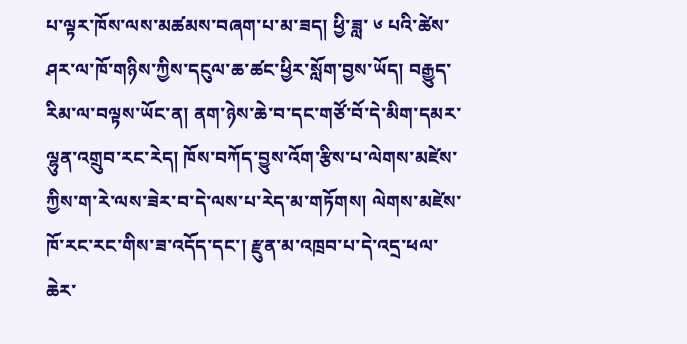པ་ལྟར་ཁོས་ལས་མཚམས་བཞག་པ་མ་ཟད། ཕྱི་ཟླ་ ༦ པའི་ཚེས་ཤར་ལ་ཁོ་གཉིས་ཀྱིས་དངུལ་ཆ་ཚང་ཕྱིར་སློག་བྱས་ཡོད། བརྒྱུད་རིམ་ལ་བལྟས་ཡོང་ན། ནག་ཉེས་ཆེ་བ་དང་གཙོ་བོ་དེ་མིག་དམར་ལྷུན་འགྲུབ་རང་རེད། ཁོས་བཀོད་བྱུས་འོག་རྩིས་པ་ལེགས་མཛེས་ཀྱིས་ག་རེ་ལས་ཟེར་བ་དེ་ལས་པ་རེད་མ་གཏོགས། ལེགས་མཛེས་ཁོ་རང་རང་གིས་ཟ་འདོད་དང་། རྫུན་མ་འཁྲབ་པ་དེ་འདྲ་ཕལ་ཆེར་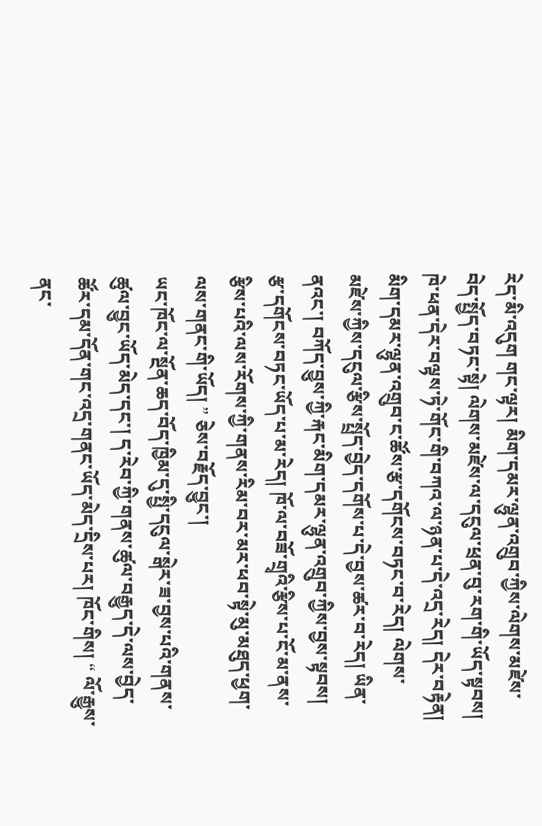རེད་མི་འདུག གང་ལྟར། མིག་དམར་ལྷུན་འགྲུབ་ཀྱིས་ལེགས་མཛེས་བེད་སྤྱོད་བཏང་སྟེ། ལེགས་མཛེས་ལ་དངུལ་ཕྲན་བུ་རག་གི་ཡོད་སྟབས། ཁེ་ཕན་དེར་བལྟས་ཏེ་གོང་གི་བཀའ་ལ་ཉན་པ་དེ་འདྲ་རེད། དེར་བརྟེན། མིག་དམར་ལྷུན་འགྲུབ་ང་ཚོས་རྩ་དགོངས་བཏང་བ་རེད། ལེགས་མཛེས་ཀྱིས་དངུལ་རྩིས་སྤྲོད་བྱེད་དགོས་པ་དེ་བྱས་ཚར་བ་རེད། ཡིན་ནའང་། བཀོད་བྱུས་ཀྱི་རྐང་མིག་དམར་ལྷུན་འགྲུབ་ཀྱིས་བྱས་སྟབས། རྩ་དགོངས་བཏང་ཡོད་པ་མ་རེད། ཁོ་ལ་བཟོ་གྲྭའི་རྩིས་པ་ངོ་མ་ནས་རྩིས་པའི་ལས་རོགས་ཀྱི་གནས་རིམ་བར་མར་ཕབ་སྟེ་མུ་མཐུད་ཕྱག་ལས་གནང་གི་ཡོད། ” ཅེས་བརྗོད་བྱུང་།
ཡང་ཁོང་ལ་སྔོན་ཆད་བོད་ཁྱིམ་དུ་སྤྱི་དངུལ་སྒེར་ཟ་བྱས་པའི་གནས་ཚུལ་བྱུང་ཡོད་མེད་དང་། ད་རེབ་ཀྱི་གནས་ཚུལ་བརྒྱུད་དེ་ལས་བྱེད་ཚོར་དམ་དོན་གང་འདྲ་གནང་ཡོད་མེད་དྲིས་པར། ཁོང་གིས། “ ལོ་རྒྱུས་ནང་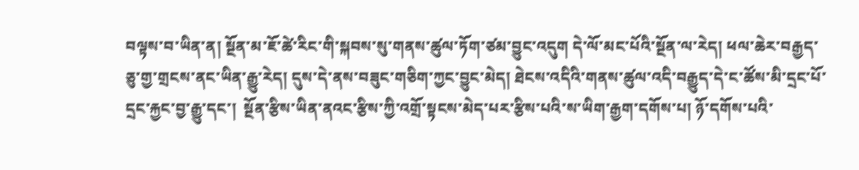བལྟས་བ་ཡིན་ན། སྔོན་མ་ཇོ་ཚེ་རིང་གི་སྐབས་སུ་གནས་ཚུལ་ཏོག་ཙམ་བྱུང་འདུག དེ་ལོ་མང་པོའི་སྔོན་ལ་རེད། ཕལ་ཆེར་བརྒྱད་ཅུ་གྱ་གྲངས་ནང་ཡིན་རྒྱུ་རེད། དུས་དེ་ནས་བཟུང་གཅིག་ཀྱང་བྱུང་མེད། ཐེངས་འདིའི་གནས་ཚུལ་འདི་བརྒྱུད་དེ་ང་ཚོས་མི་དྲང་པོ་དྲང་རྐྱང་བྱ་རྒྱུ་དང་།  སྔོན་རྩིས་ཡིན་ནའང་རྩིས་ཀྱི་འགྲོ་སྟངས་མེད་པར་རྩིས་པའི་ས་ཡིག་རྒྱག་དགོས་པ། ཉོ་དགོས་པའི་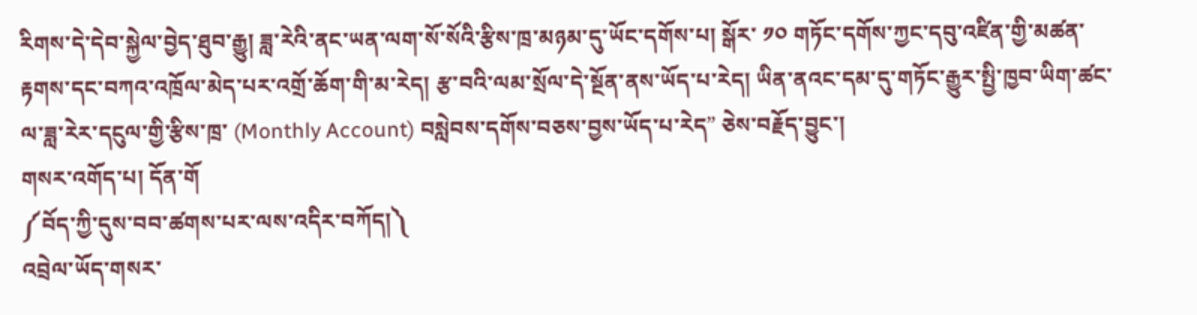རིགས་དེ་དེབ་སྐྱེལ་བྱེད་ཐུབ་རྒྱུ། ཟླ་རེའི་ནང་ཡན་ལག་སོ་སོའི་རྩིས་ཁྲ་མཉམ་དུ་ཡོང་དགོས་པ། སྒོར་ ༡༠ གཏོང་དགོས་ཀྱང་དབུ་འཛིན་གྱི་མཚན་རྟགས་དང་བཀའ་འཁྲོལ་མེད་པར་འགྲོ་ཆོག་གི་མ་རེད། རྩ་བའི་ལམ་སྲོལ་དེ་སྔོན་ནས་ཡོད་པ་རེད། ཡིན་ནའང་དམ་དུ་གཏོང་རྒྱུར་སྤྱི་ཁྱབ་ཡིག་ཚང་ལ་ཟླ་རེར་དངུལ་གྱི་རྩིས་ཁྲ་ (Monthly Account) བསླེབས་དགོས་བཅས་བྱས་ཡོད་པ་རེད” ཅེས་བརྗོད་བྱུང་།
གསར་འགོད་པ། དོན་གོ
༼བོད་ཀྱི་དུས་བབ་ཚགས་པར་ལས་འདིར་བཀོད།༽
འབྲེལ་ཡོད་གསར་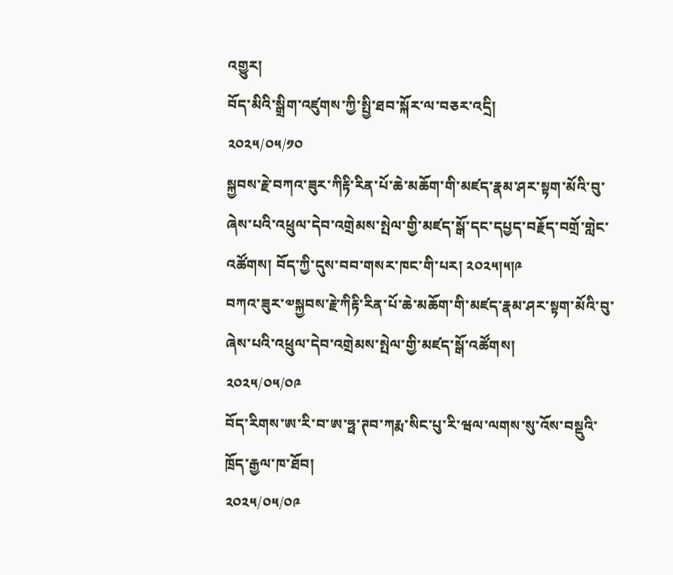འགྱུར།
བོད་མིའི་སྒྲིག་འཛུགས་ཀྱི་སྤྱི་ཐབ་སྐོར་ལ་བཅར་འདྲི།
༢༠༢༥/༠༥/༡༠
སྐྱབས་རྗེ་བཀའ་ཟུར་ཀིརྟི་རིན་པོ་ཆེ་མཆོག་གི་མཛད་རྣམ་ཤར་སྟག་མོའི་བུ་ཞེས་པའི་འཕྲུལ་དེབ་འགྲེམས་སྤེལ་གྱི་མཛད་སྒོ་དང་དཔྱད་བརྗོད་བགྲོ་གླེང་འཚོགས། བོད་ཀྱི་དུས་བབ་གསར་ཁང་གི་པར། ༢༠༢༥།༥།༩
བཀའ་ཟུར་༧སྐྱབས་རྗེ་ཀིརྟི་རིན་པོ་ཆེ་མཆོག་གི་མཛད་རྣམ་ཤར་སྟག་མོའི་བུ་ཞེས་པའི་འཕྲུལ་དེབ་འགྲེམས་སྤེལ་གྱི་མཛད་སྒོ་འཚོགས།
༢༠༢༥/༠༥/༠༩
བོད་རིགས་ཨ་རི་བ་ཨ་ཧྥ་ཊབ་ཀརྨ་སིང་པུ་རི་ཝལ་ལགས་སུ་འོས་བསྡུའི་ཁྲོད་རྒྱལ་ཁ་ཐོབ།
༢༠༢༥/༠༥/༠༩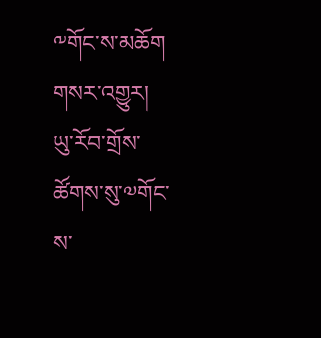༸གོང་ས་མཆོག གསར་འགྱུར།
ཡུ་རོབ་གྲོས་ཚོགས་སུ་༧གོང་ས་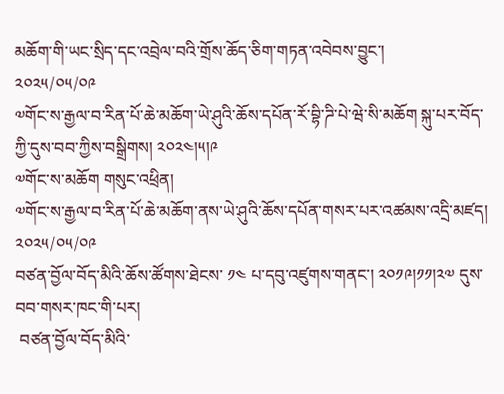མཆོག་གི་ཡང་སྲིད་དང་འབྲེལ་བའི་གྲོས་ཆོད་ཅིག་གཏན་འབེབས་བྱུང་།
༢༠༢༥/༠༥/༠༩
༧གོང་ས་རྒྱལ་བ་རིན་པོ་ཆེ་མཆོག་ཡེ་ཤུའི་ཆོས་དཔོན་རོ་བྷི་ཌི་པེ་ཝེ་སི་མཆོག སྐུ་པར་བོད་ཀྱི་དུས་བབ་ཀྱིས་བསྒྲིགས། ༢༠༢༤།༥།༩
༧གོང་ས་མཆོག གསུང་འཕྲིན།
༧གོང་ས་རྒྱལ་བ་རིན་པོ་ཆེ་མཆོག་ནས་ཡེ་ཤུའི་ཆོས་དཔོན་གསར་པར་འཚམས་འདྲི་མཛད།
༢༠༢༥/༠༥/༠༩
བཙན་བྱོལ་བོད་མིའི་ཆོས་ཚོགས་ཐེངས་ ༡༤ པ་དབུ་འཛུགས་གནང་། ༢༠༡༩།༡༡།༢༧ དུས་བབ་གསར་ཁང་གི་པར།
 བཙན་བྱོལ་བོད་མིའི་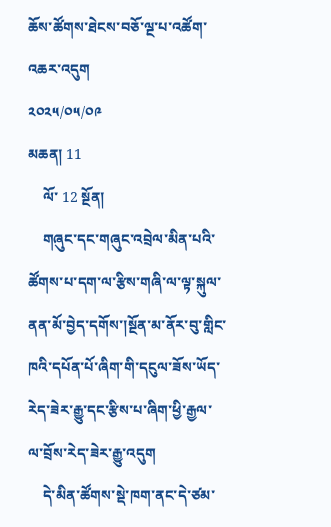ཆོས་ཚོགས་ཐེངས་བཅོ་ལྔ་པ་འཚོག་འཆར་འདུག
༢༠༢༥/༠༥/༠༩
མཆན། 11
    ལོ་ 12 སྔོན།
    གཞུང་དང་གཞུང་འབྲེལ་མིན་པའི་ཚོགས་པ་དག་ལ་རྩིས་གཞི་ལ་ལྟ་སྐུལ་ནན་མོ་བྱེད་དགོས་།སྔོན་མ་ནོར་བུ་གླིང་ཁའི་དཔོན་པོ་ཞིག་གི་དངུལ་ཟོས་ཡོད་རེད་ཟེར་རྒྱུ་དང་རྩིས་པ་ཞིག་ཕྱི་རྒྱལ་ལ་བྲོས་རེད་ཟེར་རྒྱུ་འདུག
    དེ་མིན་ཚོགས་སྡེ་ཁག་ནང་དེ་ཙམ་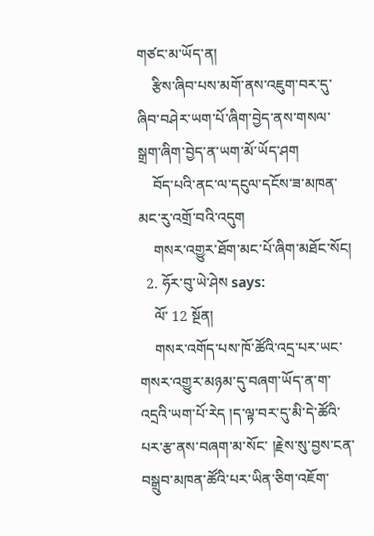གཙང་མ་ཡོད་ན།
    རྩིས་ཞིབ་པས་མགོ་ནས་འཇུག་བར་དུ་ཞིབ་བཤེར་ཡག་པོ་ཞིག་བྱེད་ནས་གསལ་སྒྲག་ཞིག་བྱེད་ན་ཡག་མོ་ཡོད་ཤག
    བོད་པའི་ནང་ལ་དངུལ་དངོས་ཟ་མཁན་མང་རུ་འགྲོ་བའི་འདུག
    གསར་འགྱུར་ཐོག་མང་པོ་ཞིག་མཐོང་སོང།
  2. ཧོར་བུ་ཡེ་ཤེས says:
    ལོ་ 12 སྔོན།
    གསར་འགོད་པས་ཁོ་ཚོའི་འདྲ་པར་ཡང་གསར་འགྱུར་མཉམ་དུ་བཞག་ཡོད་ན་ག་འདྲའི་ཡག་པོ་རེད །ད་ལྟ་བར་དུ་མི་དེ་ཚོའི་པར་རྩ་ནས་བཞག་མ་སོང་ །རྗེས་སུ་བྱས་ངན་བསྒྲུབ་མཁན་ཚོའི་པར་ཡིན་ཅིག་འཇོག་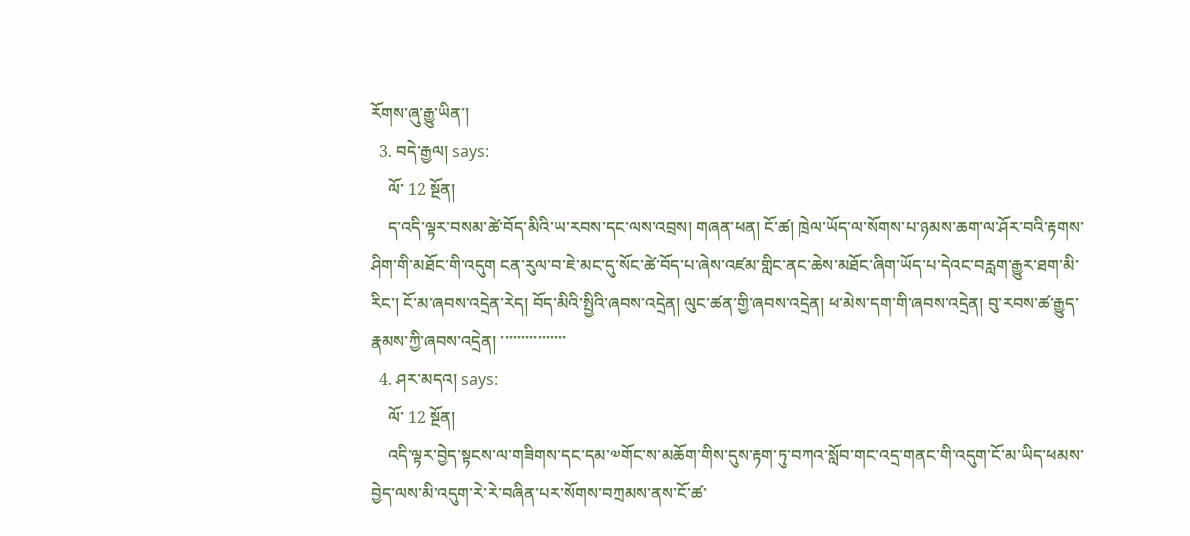རོགས་ཞུ་རྒྱུ་ཡིན་།
  3. བདེ་རྒྱལ། says:
    ལོ་ 12 སྔོན།
    ད་འདི་ལྟར་བསམ་ཚེ་བོད་མིའི་ཡ་རབས་དང་ལས་འབྲས། གཞན་ཕན། ངོ་ཚ། ཁྲེལ་ཡོད་ལ་སོགས་པ་ཉམས་ཆག་ལ་ཤོར་བའི་རྟགས་ཤིག་གི་མཐོང་གི་འདུག ངན་རུལ་བ་ཇེ་མང་དུ་སོང་ཚེ་བོད་པ་ཞེས་འཛམ་གླིང་ནང་ཆེས་མཐོང་ཞིག་ཡོད་པ་དེའང་བརླག་རྒྱུར་ཐག་མི་རིང་། ངོ་མ་ཞབས་འདྲེན་རེད། བོད་མིའི་སྤྱིའི་ཞབས་འདྲེན། ལུང་ཚན་གྱི་ཞབས་འདྲེན། ཕ་མེས་དག་གི་ཞབས་འདྲེན། བུ་རབས་ཚ་རྒྱུད་རྣམས་ཀྱི་ཞབས་འདྲེན། ་་་་་་་་་་་་་་་་
  4. ཤར་མདའ། says:
    ལོ་ 12 སྔོན།
    འདི་ལྟར་བྱེད་སྟངས་ལ་གཟིགས་དང་དམ་༧གོང་ས་མཆོག་གིས་དུས་རྟག་ཏུ་བཀའ་སློབ་གང་འདྲ་གནང་གི་འདུག་ངོ་མ་ཡིད་ཕམས་བྱེད་ལས་མི་འདུག་རེ་རེ་བཞིན་པར་སོགས་བཀྲམས་ནས་ངོ་ཚ་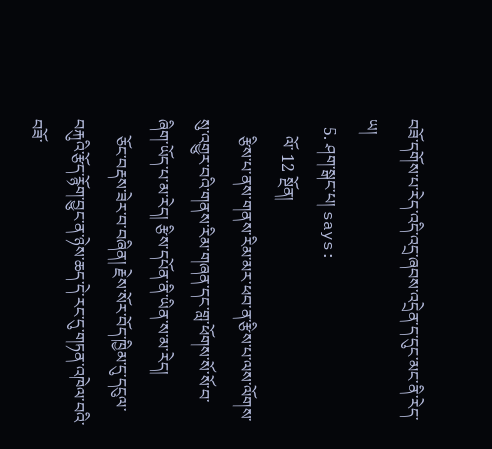བཟོ་དགོས་པ་རེད་འདི་འདྲ་ཞབས་འདྲེན་ད་དུང་མང་ནི་རེད་ཡ།
  5. ཤག་སྒང་པ། says:
    ལོ་ 12 སྔོན།
    རྩིས་པ་ནས་གནས་རིམ་མར་ཕབ་ན་རྩིས་པ་ལས་ལོགས་སུ་འགྱུར་བའི་གནས་རིམ་གཞན་དང་གླ་ཕོགས་སོ་སོ་བ་ཞིག་ཡོད་པ་མ་རེད། རྩིས་དཔོན་ནི་ཡིན་ས་མ་རེད།
    ཅོང་བརྡས་ཟེར་བ་བཞིན། རྗེས་སོར་བོད་ཁྱིམ་དུ་དངུལ་བརྐུའི་རྩོད་རྙོག་བྱུང་ན་ཉེས་ཆད་དེ་རང་དུ་གཏན་འཁེལ་བའི་བཟོ་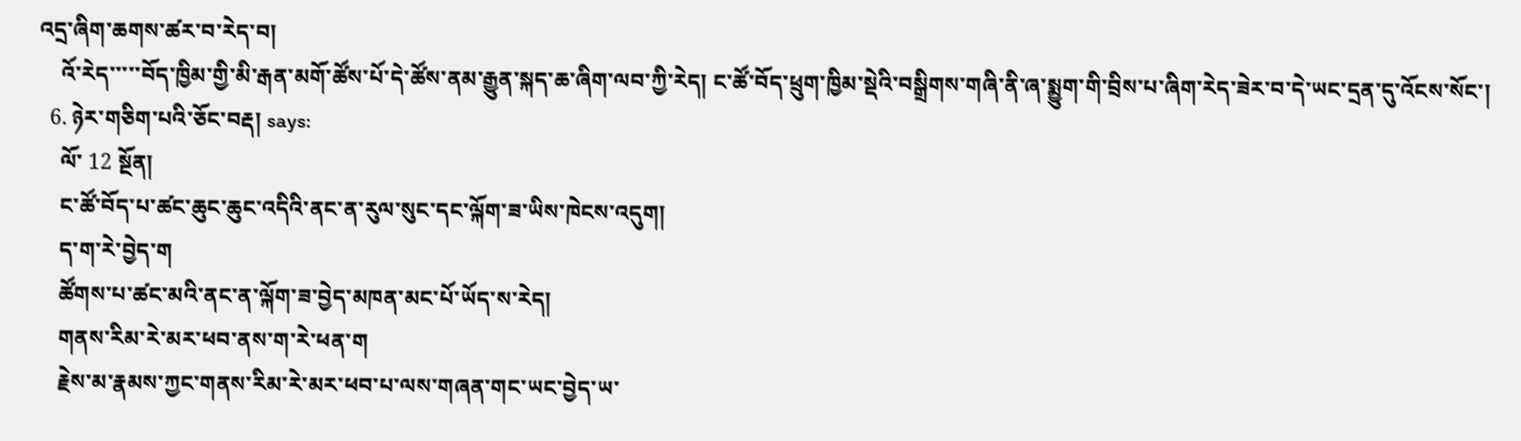འདྲ་ཞིག་ཆགས་ཚར་བ་རེད་བ།
    འོ་རེད་་་་་བོད་ཁྱིམ་གྱི་མི་རྒན་མགོ་ཚོས་པོ་དེ་ཚོས་ནམ་རྒྱུན་སྐད་ཆ་ཞིག་ལབ་ཀྱི་རེད། ང་ཚོ་བོད་ཕྲུག་ཁྱིམ་སྡེའི་བསྒྲིགས་གཞི་ནི་ཞ་སྨྱུག་གི་བྲིས་པ་ཞིག་རེད་ཟེར་བ་དེ་ཡང་དྲན་དུ་འོངས་སོང་།
  6. ཉེར་གཅིག་པའི་ཅོང་བརྡ། says:
    ལོ་ 12 སྔོན།
    ང་ཚོ་བོད་པ་ཚང་ཆུང་ཆུང་འདིའི་ནང་ན་རུལ་སུང་དང་ལྐོག་ཟ་ཡིས་ཁེངས་འདུག།
    ད་ག་རེ་བྱེད་ག
    ཚོགས་པ་ཚང་མའི་ནང་ན་ལྐོག་ཟ་བྱེད་མཁན་མང་པོ་ཡོད་ས་རེད།
    གནས་རིམ་རེ་མར་ཕབ་ནས་ག་རེ་ཕན་ག
    རྗེས་མ་རྣམས་ཀྱང་གནས་རིམ་རེ་མར་ཕབ་པ་ལས་གཞན་གང་ཡང་བྱེད་ཡ་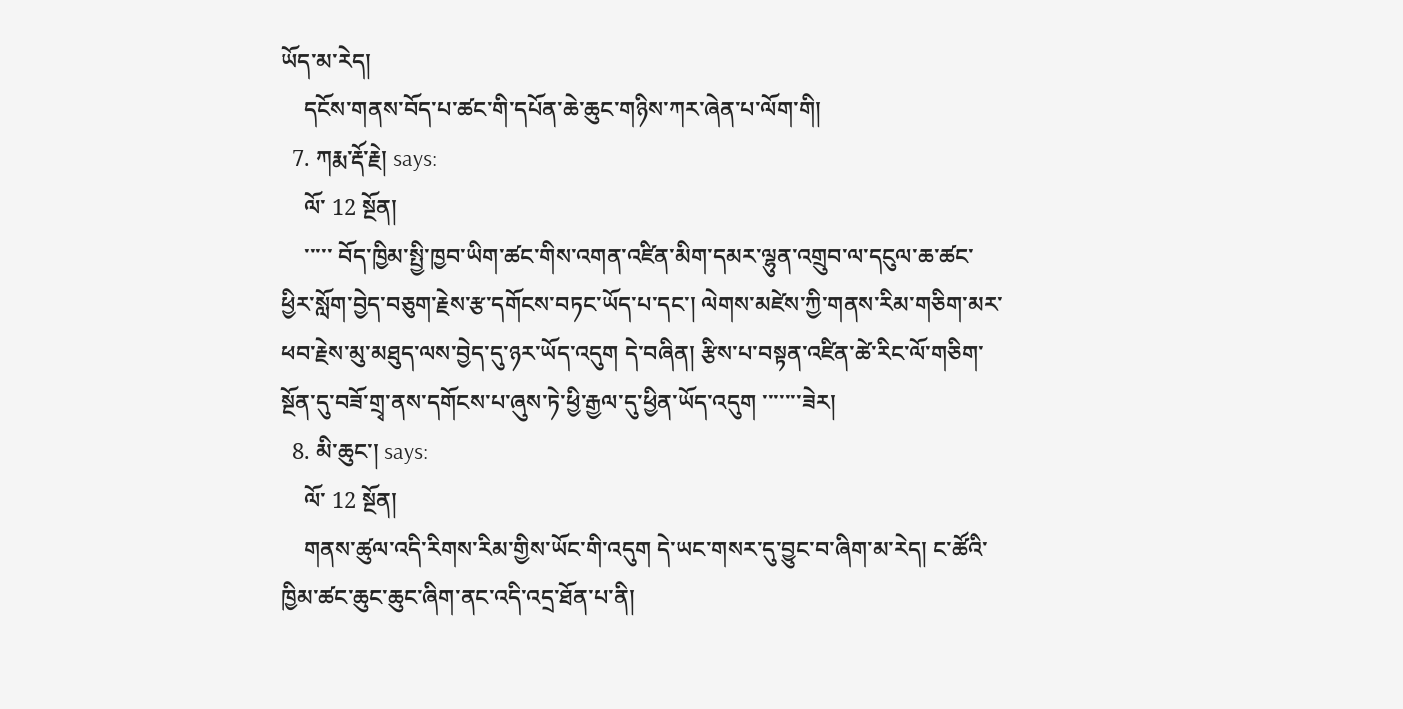ཡོད་མ་རེད།
    དངོས་གནས་བོད་པ་ཚང་གི་དཔོན་ཆེ་ཆུང་གཉིས་ཀར་ཞེན་པ་ལོག་གི།
  7. ཀརྨ་རྡོ་རྗེ། says:
    ལོ་ 12 སྔོན།
    ་་་་་ བོད་ཁྱིམ་སྤྱི་ཁྱབ་ཡིག་ཚང་གིས་འགན་འཛིན་མིག་དམར་ལྷུན་འགྲུབ་ལ་དངུལ་ཆ་ཚང་ཕྱིར་སློག་བྱེད་བཅུག་རྗེས་རྩ་དགོངས་བཏང་ཡོད་པ་དང་། ལེགས་མཛེས་ཀྱི་གནས་རིམ་གཅིག་མར་ཕབ་རྗེས་མུ་མཐུད་ལས་བྱེད་དུ་ཉར་ཡོད་འདུག དེ་བཞིན། རྩིས་པ་བསྟན་འཛིན་ཚེ་རིང་ལོ་གཅིག་སྔོན་དུ་བཟོ་གྲྭ་ནས་དགོངས་པ་ཞུས་ཏེ་ཕྱི་རྒྱལ་དུ་ཕྱིན་ཡོད་འདུག ་་་་་་་ཟེར།
  8. མི་ཆུང་། says:
    ལོ་ 12 སྔོན།
    གནས་ཚུལ་འདི་རིགས་རིམ་གྱིས་ཡོང་གི་འདུག དེ་ཡང་གསར་དུ་བྱུང་བ་ཞིག་མ་རེད། ང་ཚོའི་ཁྱིམ་ཚང་ཆུང་ཆུང་ཞིག་ནང་འདི་འདྲ་ཐོན་པ་ནི།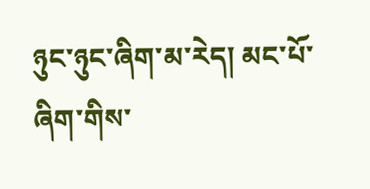ཉུང་ཉུང་ཞིག་མ་རེད། མང་པོ་ཞིག་གིས་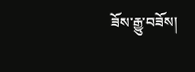ཟོས་རྒྱུ་བཟོས།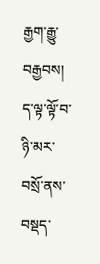རྒྱག་རྒྱུ་བརྒྱབས། ད་ལྟ་ལྟོ་བ་ཉི་མར་བསྲོ་ནས་བསྡད་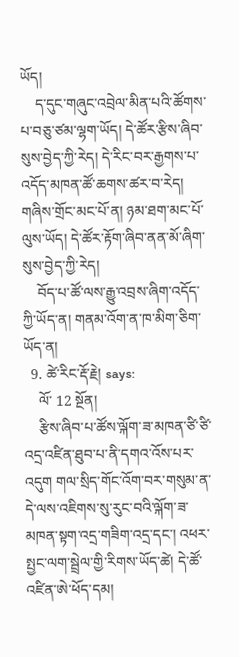ཡོད།
    ད་དུང་གཞུང་འབྲེལ་མིན་པའི་ཚོགས་པ་བཅུ་ཙམ་ལྷག་ཡོད། དེ་ཚོར་རྩིས་ཞིབ་སུས་བྱེད་ཀྱི་རེད། དེ་རིང་བར་རྒྱགས་པ་འདོད་མཁན་ཚོ་ཆགས་ཚར་བ་རེད། གཞིས་གྲོང་མང་པོ་ན། ཉམ་ཐག་མང་པོ་ལུས་ཡོད། དེ་ཚོར་རྟོག་ཞིབ་ནན་མོ་ཞིག་སུས་བྱེད་ཀྱི་རེད།
    བོད་པ་ཚོ་ལས་རྒྱུ་འབྲས་ཞིག་འདོད་ཀྱི་ཡོད་ན། གནམ་འོག་ན་ཁ་མིག་ཅིག་ཡོད་ན།
  9. ཚེ་རིང་རྡོ་རྗེ། says:
    ལོ་ 12 སྔོན།
    རྩིས་ཞིབ་པ་ཚོས་ལྐོག་ཟ་མཁན་ཙི་ཙི་འདྲ་འཛིན་ཐུབ་པ་ནི་དགའ་འོས་པར་འདུག གལ་སྲིད་གོང་འོག་བར་གསུམ་ན་དེ་ལས་འཇིགས་སུ་རུང་བའི་ལྐོག་ཟ་མཁན་སྟག་འདྲ་གཟིག་འདྲ་དང་། འཕར་སྤྱང་ལག་སྦྲེལ་གྱི་རིགས་ཡོད་ཚེ། དེ་ཚོ་འཛིན་ཨེ་ཕོད་དམ།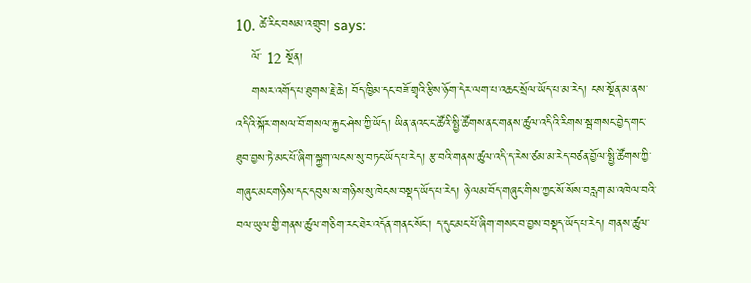10. ཚེ་རིང་བསམ་འགྲུབ། says:
    ལོ་ 12 སྔོན།
    གསར་འགོད་པ་ཐུགས་རྗེ་ཆེ། བོད་ཁྱིམ་དང་བཟོ་གྲྭའི་རྩིས་ཉོག་དེར་ལག་པ་འཆང་སྲོལ་ཡོད་པ་མ་རེད། ངས་སྔོན་མ་ནས་འདིའི་སྐོར་གསལ་བོ་གསལ་རྐྱང་ཤེས་ཀྱི་ཡོད། ཡིན་ནའང་ང་ཚོའི་སྤྱི་ཚོགས་ནང་གནས་ཚུལ་འདིའི་རིགས་སྦ་གསང་བྱེད་གང་ཐུབ་བྱས་ཏེ་མང་པོ་ཞིག་སྐྱག་ལངས་སུ་བཏང་ཡོད་པ་རེད། རྩ་བའི་གནས་ཚུལ་འདི་ད་རེས་ཙམ་མ་རེད་བཙན་བྱོལ་སྤྱི་ཚོགས་ཀྱི་གཞུང་མང་གཉིས་དང་དབུས་ས་གཉིས་སུ་ཁེངས་བསྡད་ཡོད་པ་རེད། ཉེ་ལམ་བོད་གཞུང་གིས་ཀྱང་སོ་སོས་བརླག་མ་འཁེལ་བའི་བལ་ཡུལ་གྱི་གནས་ཚུལ་གཅིག་རང་ཐེར་འདོན་གནང་སོང་། ད་དུང་མང་པོ་ཞིག་གསང་བ་བྱས་བསྡད་ཡོད་པ་རེད། གནས་ཚུལ་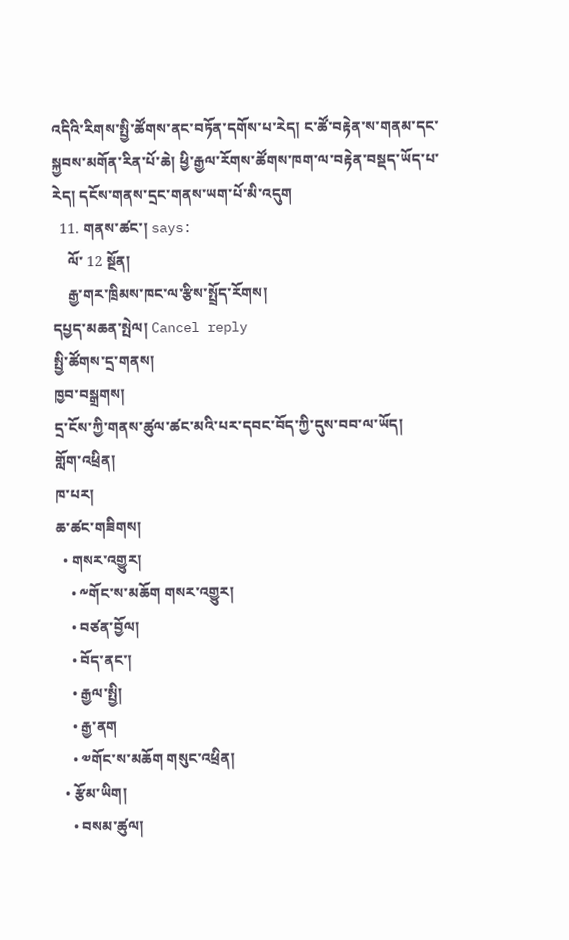འདིའི་རིགས་སྤྱི་ཚོགས་ནང་བཏོན་དགོས་པ་རེད། ང་ཚོ་བརྟེན་ས་གནམ་དང་སྐྱབས་མགོན་རིན་པོ་ཆེ། ཕྱི་རྒྱལ་རོགས་ཚོགས་ཁག་ལ་བརྟེན་བསྡད་ཡོད་པ་རེད། དངོས་གནས་དྲང་གནས་ཡག་པོ་མི་འདུག
  11. གནས་ཚང་། says:
    ལོ་ 12 སྔོན།
    རྒྱ་གར་ཁྲིམས་ཁང་ལ་རྩིས་སྤྲོད་རོགས།
དཔྱད་མཆན་སྤེལ། Cancel reply
སྤྱི་ཚོགས་དྲ་གནས།
ཁྱབ་བསྒྲགས།
དྲ་ངོས་ཀྱི་གནས་ཚུལ་ཚང་མའི་པར་དབང་བོད་ཀྱི་དུས་བབ་ལ་ཡོད།
གློག་འཕྲིན།
ཁ་པར།
ཆ་ཚང་གཟིགས།
  • གསར་འགྱུར།
    • ༸གོང་ས་མཆོག གསར་འགྱུར།
    • བཙན་བྱོལ།
    • བོད་ནང་།
    • རྒྱལ་སྤྱི།
    • རྒྱ་ནག
    • ༧གོང་ས་མཆོག གསུང་འཕྲིན།
  • རྩོམ་ཡིག།
    • བསམ་ཚུལ།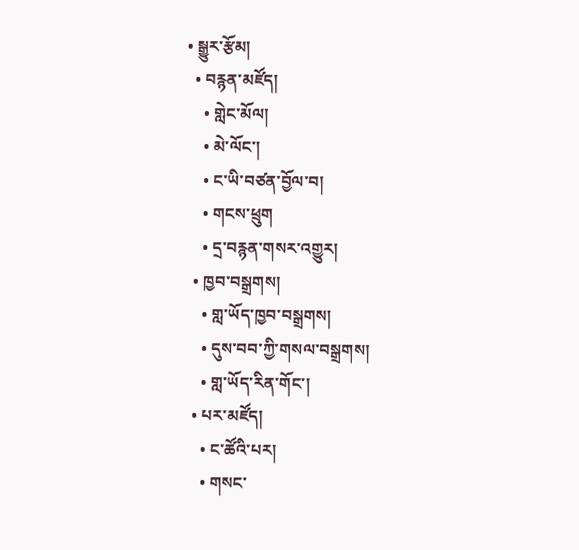• སྒྱུར་རྩོམ།
  • བརྙན་མཛོད།
    • གླེང་མོལ།
    • མེ་ལོང་།
    • ང་ཡི་བཙན་བྱོལ་བ།
    • གངས་ཕྲུག
    • དྲ་བརྙན་གསར་འགྱུར།
  • ཁྱབ་བསྒྲགས།
    • གླ་ཡོད་ཁྱབ་བསྒྲགས།
    • དུས་བབ་ཀྱི་གསལ་བསྒྲགས།
    • གླ་ཡོད་རིན་གོང་།
  • པར་མཛོད།
    • ང་ཚོའི་པར།
    • གསང་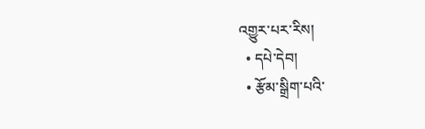འགྱུར་པར་རིས།
  • དཔེ་དེབ།
  • རྩོམ་སྒྲིག་པའི་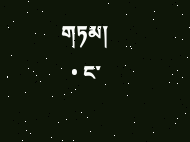གཏམ།
  • ང་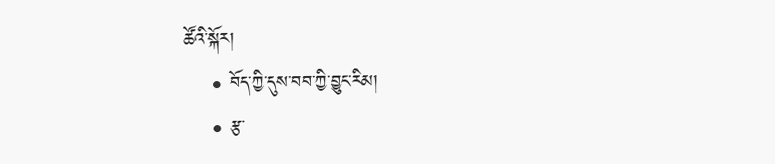ཚོའི་སྐོར།
    • བོད་ཀྱི་དུས་བབ་ཀྱི་བྱུང་རིམ།
    • རྩ་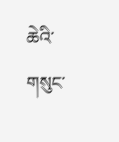ཆེའི་གསུང་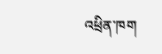འཕྲིན་ཁག